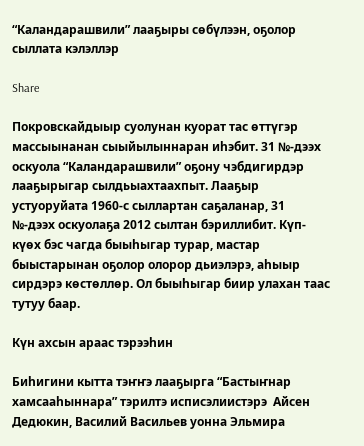“Каландарашвили” лааҕыры сөбүлээн, оҕолор сыллата кэлэллэр

Share

Покровскайдыыр суолунан куорат тас өттүгэр массыынанан сыыйылыннаран иһэбит. 31 №-дээх оскуола “Каландарашвили” оҕону чэбдигирдэр лааҕырыгар сылдьыахтаахпыт. Лааҕыр устуоруйата 1960-с сыллартан саҕаланар, 31 №-дээх оскуолаҕа 2012 сылтан бэриллибит. Күп-күөх бэс чагда быыһыгар турар, мастар быыстарынан оҕолор олорор дьиэлэрэ, аһыыр сирдэрэ көстөллөр. Ол быыһыгар биир улахан таас тутуу баар.

Күн ахсын араас тэрээһин

Биһигини кытта тэҥҥэ лааҕырга “Бастыҥнар хамсааһыннара” тэрилтэ исписэлиистэрэ  Айсен Дедюкин, Василий Васильев уонна Эльмира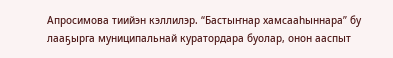Апросимова тиийэн кэллилэр. “Бастыҥнар хамсааһыннара” бу лааҕырга муниципальнай куратордара буолар, онон ааспыт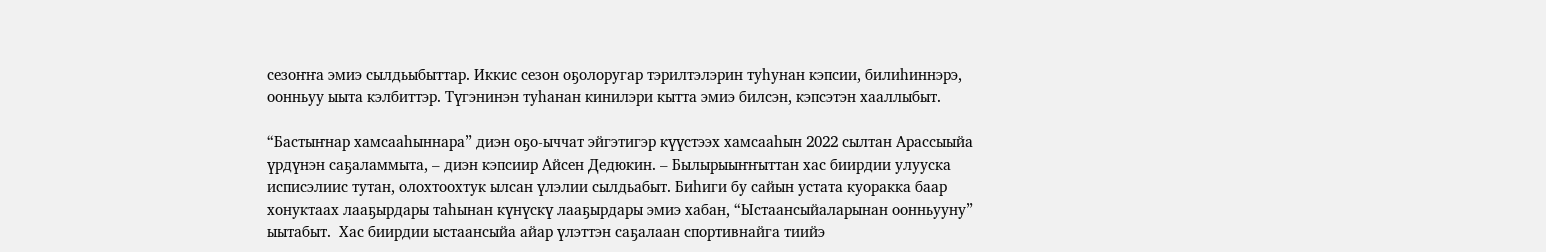сезоҥҥа эмиэ сылдьыбыттар. Иккис сезон оҕолоругар тэрилтэлэрин туһунан кэпсии, билиһиннэрэ, оонньуу ыыта кэлбиттэр. Түгэнинэн туһанан кинилэри кытта эмиэ билсэн, кэпсэтэн хааллыбыт.

“Бастыҥнар хамсааһыннара” диэн оҕо-ыччат эйгэтигэр күүстээх хамсааһын 2022 сылтан Арассыыйа үрдүнэн саҕаламмыта, – диэн кэпсиир Айсен Дедюкин. – Былырыыҥҥыттан хас биирдии улууска исписэлиис тутан, олохтоохтук ылсан үлэлии сылдьабыт. Биһиги бу сайын устата куоракка баар хонуктаах лааҕырдары таһынан күнүскү лааҕырдары эмиэ хабан, “Ыстаансыйаларынан оонньууну” ыытабыт.  Хас биирдии ыстаансыйа айар үлэттэн саҕалаан спортивнайга тиийэ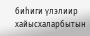биһиги үлэлиир хайысхаларбытын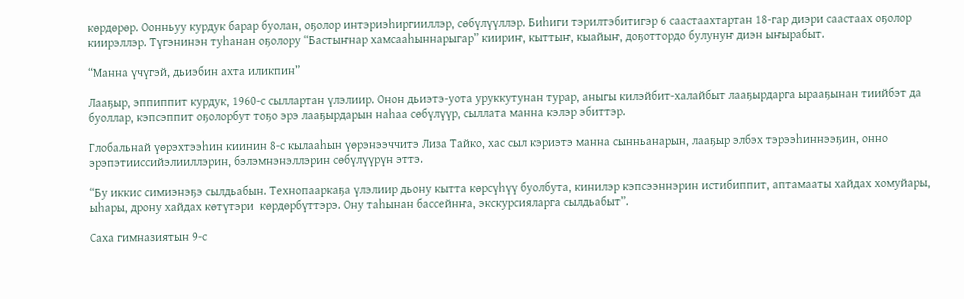көрдөрөр. Оонньуу курдук барар буолан, оҕолор интэриэһиргииллэр, сөбүлүүллэр. Биһиги тэрилтэбитигэр 6 саастаахтартан 18-гар диэри саастаах оҕолор киирэллэр. Түгэнинэн туһанан оҕолору “Бастыҥнар хамсааһыннарыгар” киириҥ, кыттыҥ, кыайыҥ, доҕоттордо булунуҥ диэн ыҥырабыт.

“Манна үчүгэй, дьиэбин ахта иликпин”

Лааҕыр, эппиппит курдук, 1960-с сыллартан үлэлиир. Онон дьиэтэ-уота уруккутунан турар, аныгы килэйбит-халайбыт лааҕырдарга ырааҕынан тиийбэт да буоллар, кэпсэппит оҕолорбут тоҕо эрэ лааҕырдарын наһаа сөбүлүүр, сыллата манна кэлэр эбиттэр.

Глобальнай үөрэхтээһин киинин 8-с кылааһын үөрэнээччитэ Лиза Тайко, хас сыл кэриэтэ манна сынньанарын, лааҕыр элбэх тэрээһиннээҕин, онно эрэпэтииссийэлииллэрин, бэлэмнэнэллэрин сөбүлүүрүн эттэ.

“Бу иккис симиэнэҕэ сылдьабын. Технопааркаҕа үлэлиир дьону кытта көрсүһүү буолбута, кинилэр кэпсээннэрин истибиппит, аптамааты хайдах хомуйары, ыһары, дрону хайдах көтүтэри  көрдөрбүттэрэ. Ону таһынан бассейнҥа, экскурсияларга сылдьабыт”.

Саха гимназиятын 9-с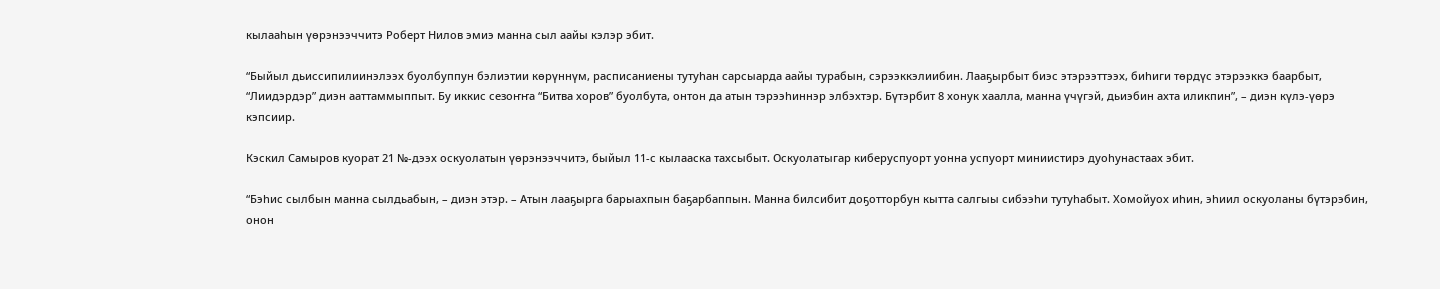кылааһын үөрэнээччитэ Роберт Нилов эмиэ манна сыл аайы кэлэр эбит.

“Быйыл дьиссипилиинэлээх буолбуппун бэлиэтии көрүннүм, расписаниены тутуһан сарсыарда аайы турабын, сэрээккэлиибин. Лааҕырбыт биэс этэрээттээх, биһиги төрдүс этэрээккэ баарбыт, “Лиидэрдэр” диэн ааттаммыппыт. Бу иккис сезоҥҥа “Битва хоров” буолбута, онтон да атын тэрээһиннэр элбэхтэр. Бүтэрбит 8 хонук хаалла, манна үчүгэй, дьиэбин ахта иликпин”, – диэн күлэ-үөрэ кэпсиир.

Кэскил Самыров куорат 21 №-дээх оскуолатын үөрэнээччитэ, быйыл 11-с кылааска тахсыбыт. Оскуолатыгар киберуспуорт уонна успуорт миниистирэ дуоһунастаах эбит.

“Бэһис сылбын манна сылдьабын, – диэн этэр. – Атын лааҕырга барыахпын баҕарбаппын. Манна билсибит доҕотторбун кытта салгыы сибээһи тутуһабыт. Хомойуох иһин, эһиил оскуоланы бүтэрэбин, онон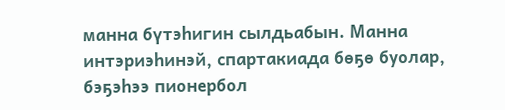манна бүтэһигин сылдьабын. Манна интэриэһинэй, спартакиада бөҕө буолар, бэҕэһээ пионербол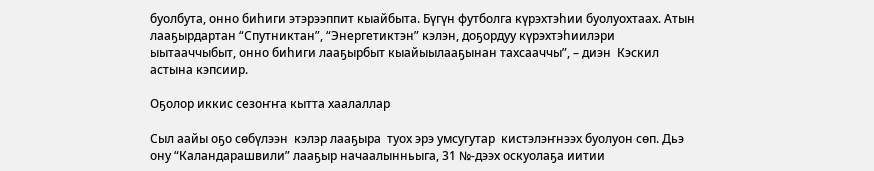буолбута, онно биһиги этэрээппит кыайбыта. Бүгүн футболга күрэхтэһии буолуохтаах. Атын лааҕырдартан “Спутниктан”, “Энергетиктэн” кэлэн, доҕордуу күрэхтэһиилэри ыытааччыбыт, онно биһиги лааҕырбыт кыайыылааҕынан тахсааччы”, – диэн  Кэскил астына кэпсиир.

Оҕолор иккис сезоҥҥа кытта хаалаллар

Сыл аайы оҕо сөбүлээн  кэлэр лааҕыра  туох эрэ умсугутар  кистэлэҥнээх буолуон сөп. Дьэ ону “Каландарашвили” лааҕыр начаалынньыга, 31 №-дээх оскуолаҕа иитии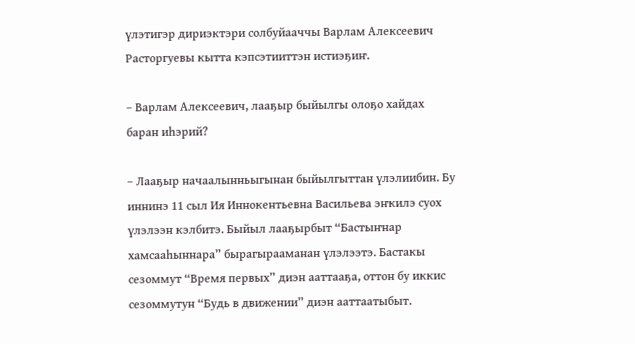үлэтигэр дириэктэри солбуйааччы Варлам Алексеевич Расторгуевы кытта кэпсэтииттэн истиэҕиҥ.

– Варлам Алексеевич, лааҕыр быйылгы олоҕо хайдах баран иһэрий?

– Лааҕыр начаалынньыгынан быйылгыттан үлэлиибин. Бу иннинэ 11 сыл Ия Иннокентьевна Васильева эҥкилэ суох үлэлээн кэлбитэ. Быйыл лааҕырбыт “Бастыҥнар хамсааһыннара” бырагырааманан үлэлээтэ. Бастакы сезоммут “Время первых” диэн ааттааҕа, оттон бу иккис сезоммутун “Будь в движении” диэн ааттаатыбыт.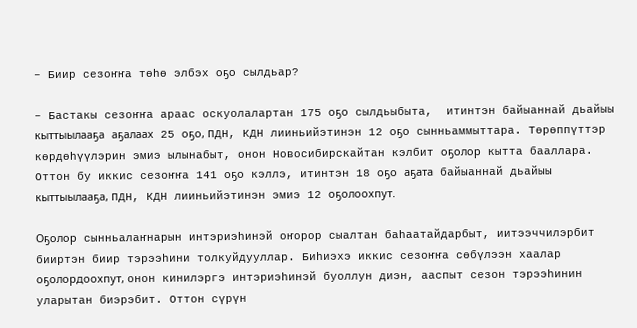– Биир сезоҥҥа төһө элбэх оҕо сылдьар?

– Бастакы сезоҥҥа араас оскуолалартан 175 оҕо сылдьыбыта,  итинтэн байыаннай дьайыы кыттыылааҕа аҕалаах 25 оҕо, ПДН, КДН лииньийэтинэн 12 оҕо сынньаммыттара. Төрөппүттэр көрдөһүүлэрин эмиэ ылынабыт, онон Новосибирскайтан кэлбит оҕолор кытта бааллара.  Оттон бу иккис сезоҥҥа 141 оҕо кэллэ, итинтэн 18 оҕо аҕата байыаннай дьайыы кыттыылааҕа, ПДН, КДН лииньийэтинэн эмиэ 12 оҕолоохпут.

Оҕолор сынньалаҥнарын интэриэһинэй оҥорор сыалтан баһаатайдарбыт, иитээччилэрбит бииртэн биир тэрээһини толкуйдууллар. Биһиэхэ иккис сезоҥҥа сөбүлээн хаалар оҕолордоохпут, онон кинилэргэ интэриэһинэй буоллун диэн, ааспыт сезон тэрээһинин уларытан биэрэбит. Оттон сүрүн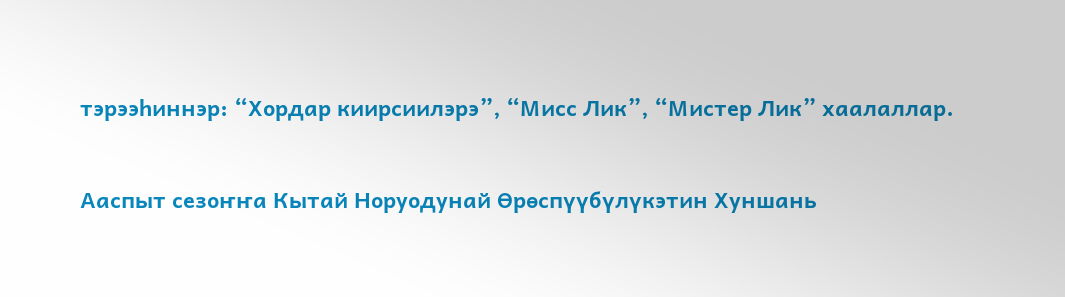тэрээһиннэр: “Хордар киирсиилэрэ”, “Мисс Лик”, “Мистер Лик” хаалаллар.

Ааспыт сезоҥҥа Кытай Норуодунай Өрөспүүбүлүкэтин Хуншань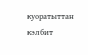куоратыттан кэлбит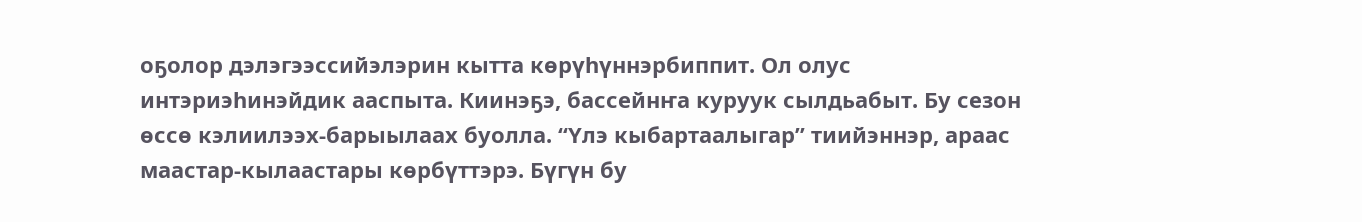оҕолор дэлэгээссийэлэрин кытта көрүһүннэрбиппит. Ол олус интэриэһинэйдик ааспыта. Киинэҕэ, бассейнҥа куруук сылдьабыт. Бу сезон өссө кэлиилээх-барыылаах буолла. “Үлэ кыбартаалыгар” тиийэннэр, араас маастар-кылаастары көрбүттэрэ. Бүгүн бу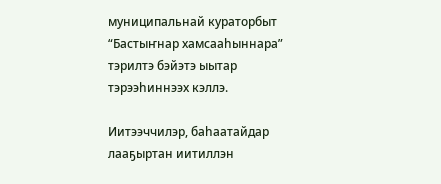муниципальнай кураторбыт “Бастыҥнар хамсааһыннара” тэрилтэ бэйэтэ ыытар тэрээһиннээх кэллэ.

Иитээччилэр, баһаатайдар лааҕыртан иитиллэн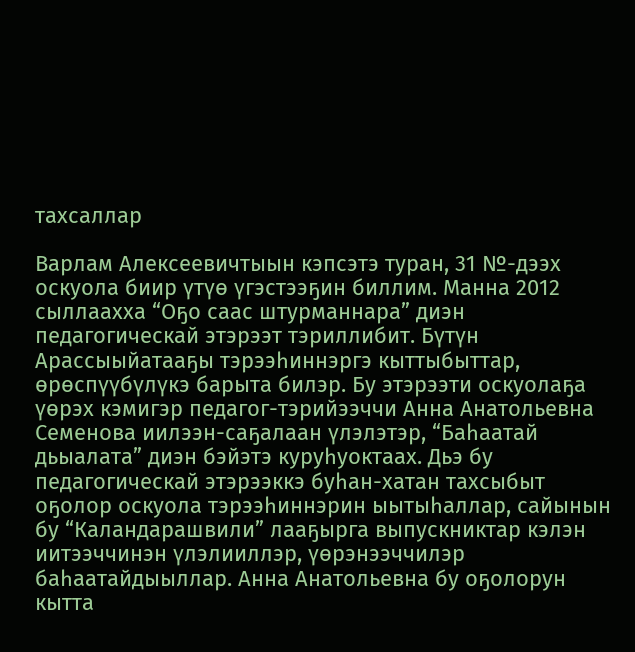тахсаллар

Варлам Алексеевичтыын кэпсэтэ туран, 31 №-дээх оскуола биир үтүө үгэстээҕин биллим. Манна 2012 сыллаахха “Оҕо саас штурманнара” диэн педагогическай этэрээт тэриллибит. Бүтүн Арассыыйатааҕы тэрээһиннэргэ кыттыбыттар, өрөспүүбүлүкэ барыта билэр. Бу этэрээти оскуолаҕа үөрэх кэмигэр педагог-тэрийээччи Анна Анатольевна Семенова иилээн-саҕалаан үлэлэтэр, “Баһаатай дьыалата” диэн бэйэтэ куруһуоктаах. Дьэ бу педагогическай этэрээккэ буһан-хатан тахсыбыт оҕолор оскуола тэрээһиннэрин ыытыһаллар, сайынын бу “Каландарашвили” лааҕырга выпускниктар кэлэн иитээччинэн үлэлииллэр, үөрэнээччилэр баһаатайдыыллар. Анна Анатольевна бу оҕолорун кытта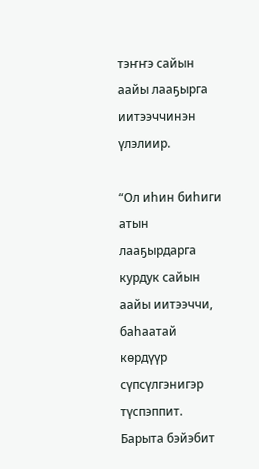тэҥҥэ сайын аайы лааҕырга иитээччинэн үлэлиир.

“Ол иһин биһиги атын лааҕырдарга курдук сайын аайы иитээччи, баһаатай көрдүүр сүпсүлгэнигэр түспэппит. Барыта бэйэбит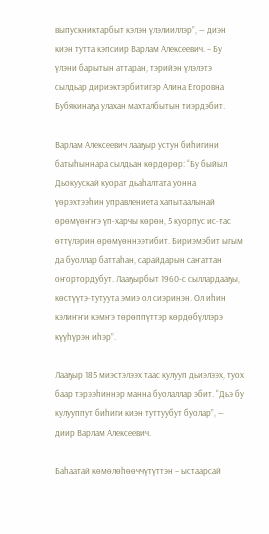выпускниктарбыт кэлэн үлэлииллэр”, — диэн киэн тутта кэпсиир Варлам Алексеевич. – Бу үлэни барытын аттаран, тэрийэн үлэлэтэ сылдьар дириэктэрбитигэр Алина Егоровна Бубякинаҕа улахан махталбытын тиэрдэбит.

Варлам Алексеевич лааҕыр устун биһигини батыһыннара сылдьан көрдөрөр: “Бу быйыл Дьокуускай куорат дьаһалтата уонна үөрэхтээһин управлениета хапытаалынай өрөмүөҥҥэ үп-харчы көрөн, 5 куорпус ис-тас өттүлэрин өрөмүөннээтибит. Бириэмэбит ыгым да буоллар баттаһан, сарайдарын саҥаттан оҥортордубут. Лааҕырбыт 1960-с сыллардааҕы, көстүүтэ-тутуута эмиэ ол сиэринэн. Ол иһин кэлиҥҥи кэмҥэ төрөппүттэр көрдөбүллэрэ күүһүрэн иһэр”.

Лааҕыр 185 миэстэлээх таас кулууп дьиэлээх, туох баар тэрээһиннэр манна буолаллар эбит. “Дьэ бу кулууппут биһиги киэн туттуубут буолар”, — диир Варлам Алексеевич.

Баһаатай көмөлөһөөччүтүттэн – ыстаарсай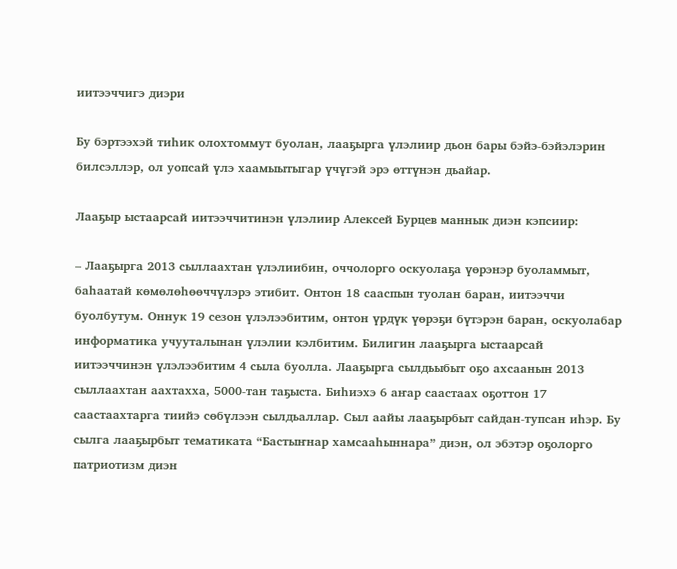иитээччигэ диэри

Бу бэртээхэй тиһик олохтоммут буолан, лааҕырга үлэлиир дьон бары бэйэ-бэйэлэрин билсэллэр, ол уопсай үлэ хаамыытыгар үчүгэй эрэ өттүнэн дьайар.

Лааҕыр ыстаарсай иитээччитинэн үлэлиир Алексей Бурцев маннык диэн кэпсиир:

– Лааҕырга 2013 сыллаахтан үлэлиибин, оччолорго оскуолаҕа үөрэнэр буоламмыт, баһаатай көмөлөһөөччүлэрэ этибит. Онтон 18 сааспын туолан баран, иитээччи буолбутум. Оннук 19 сезон үлэлээбитим, онтон үрдүк үөрэҕи бүтэрэн баран, оскуолабар информатика учууталынан үлэлии кэлбитим. Билигин лааҕырга ыстаарсай иитээччинэн үлэлээбитим 4 сыла буолла. Лааҕырга сылдьыбыт оҕо ахсаанын 2013 сыллаахтан аахтахха, 5000-тан таҕыста. Биһиэхэ 6 аҥар саастаах оҕоттон 17 саастаахтарга тиийэ сөбүлээн сылдьаллар. Сыл аайы лааҕырбыт сайдан-тупсан иһэр. Бу сылга лааҕырбыт тематиката “Бастыҥнар хамсааһыннара” диэн, ол эбэтэр оҕолорго патриотизм диэн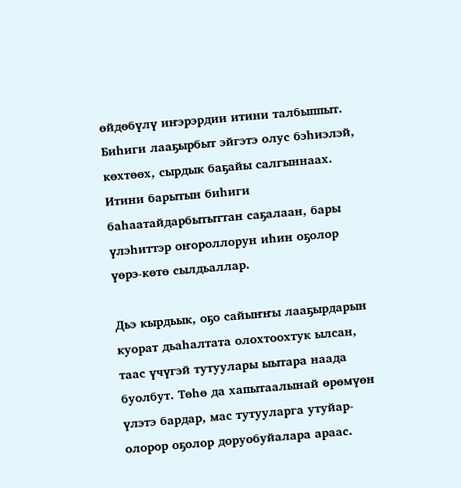өйдөбүлү иҥэрэрдии итини талбыппыт. Биһиги лааҕырбыт эйгэтэ олус бэһиэлэй, көхтөөх, сырдык баҕайы салгыннаах. Итини барытын биһиги баһаатайдарбытыттан саҕалаан, бары үлэһиттэр оҥороллорун иһин оҕолор үөрэ-көтө сылдьаллар.

Дьэ кырдьык, оҕо сайыҥҥы лааҕырдарын куорат дьаһалтата олохтоохтук ылсан, таас үчүгэй тутуулары ыытара наада буолбут. Төһө да хапытаалынай өрөмүөн үлэтэ бардар, мас тутууларга утуйар-олорор оҕолор доруобуйалара араас.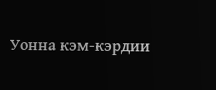Уонна кэм-кэрдии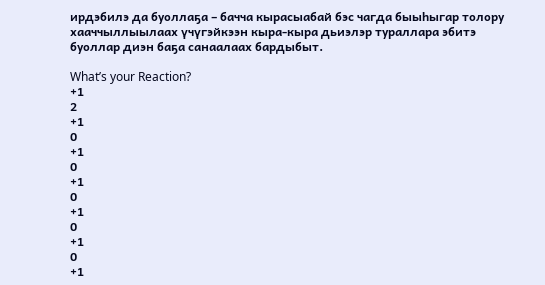ирдэбилэ да буоллаҕа – бачча кырасыабай бэс чагда быыһыгар толору хааччыллыылаах үчүгэйкээн кыра-кыра дьиэлэр тураллара эбитэ буоллар диэн баҕа санаалаах бардыбыт.

What’s your Reaction?
+1
2
+1
0
+1
0
+1
0
+1
0
+1
0
+1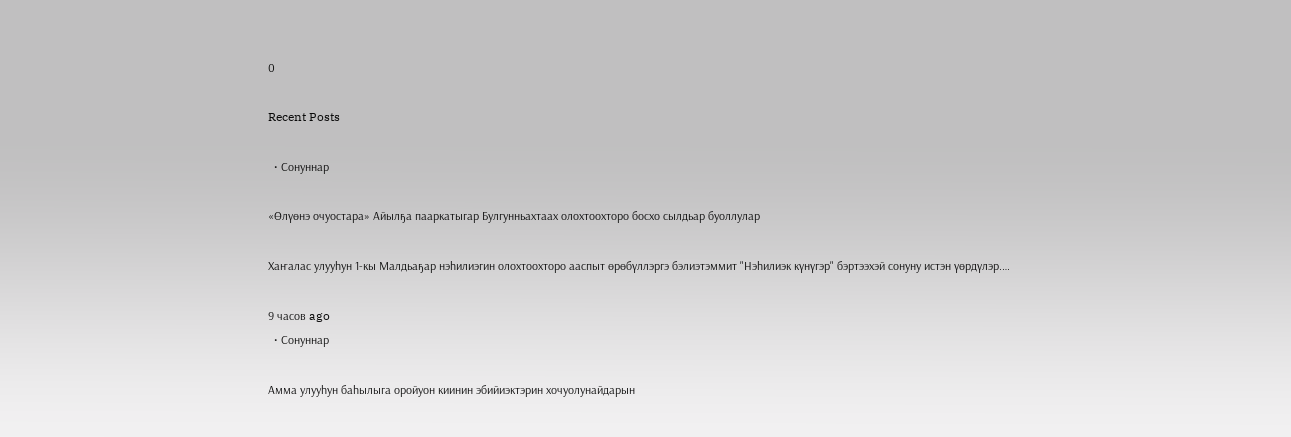0

Recent Posts

  • Сонуннар

«Өлүөнэ очуостара» Айылҕа пааркатыгар Булгунньахтаах олохтоохторо босхо сылдьар буоллулар

Хаҥалас улууһун 1-кы Малдьаҕар нэһилиэгин олохтоохторо ааспыт өрөбүллэргэ бэлиэтэммит "Нэһилиэк күнүгэр" бэртээхэй сонуну истэн үөрдүлэр.…

9 часов ago
  • Сонуннар

Амма улууһун баһылыга оройуон киинин эбийиэктэрин хочуолунайдарын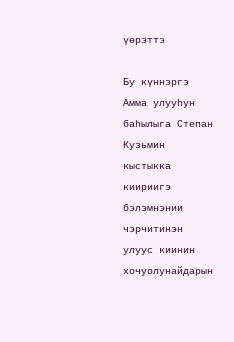үөрэттэ

Бу күннэргэ Амма улууһун баһылыга Степан Кузьмин  кыстыкка киириигэ бэлэмнэнии чэрчитинэн улуус киинин хочуолунайдарын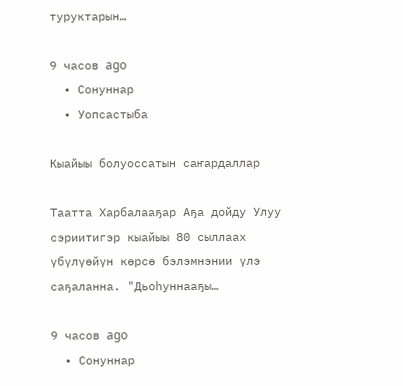туруктарын…

9 часов ago
  • Сонуннар
  • Уопсастыба

Кыайыы болуоссатын саҥардаллар

Таатта Харбалааҕар Аҕа дойду Улуу сэриитигэр кыайыы 80 сыллаах үбүлүөйүн көрсө бэлэмнэнии үлэ саҕаланна. "Дьоһуннааҕы…

9 часов ago
  • Сонуннар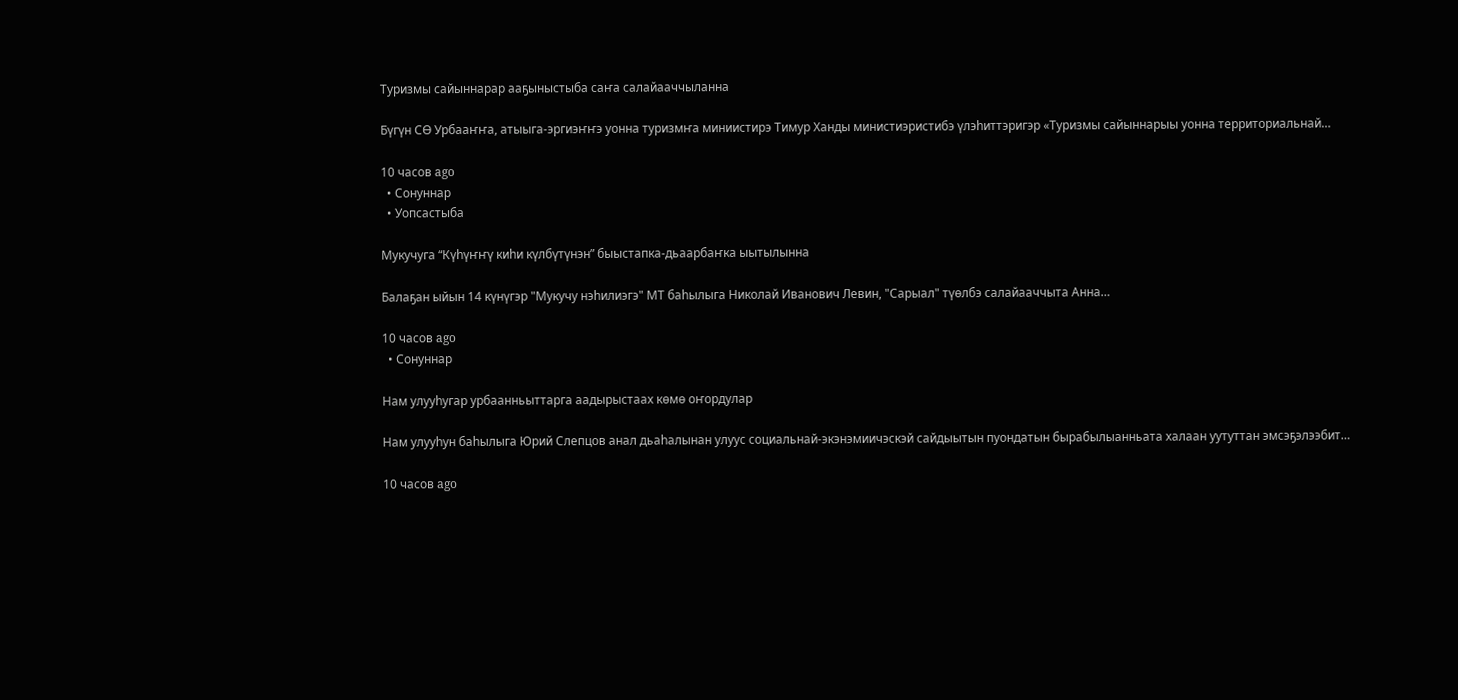Туризмы сайыннарар ааҕыныстыба саҥа салайааччыланна

Бүгүн СӨ Урбааҥҥа, атыыга-эргиэҥҥэ уонна туризмҥа миниистирэ Тимур Ханды министиэристибэ үлэһиттэригэр «Туризмы сайыннарыы уонна территориальнай…

10 часов ago
  • Сонуннар
  • Уопсастыба

Мукучуга “Күһүҥҥү киһи күлбүтүнэн” быыстапка-дьаарбаҥка ыытылынна

Балаҕан ыйын 14 күнүгэр "Мукучу нэһилиэгэ" МТ баһылыга Николай Иванович Левин, "Сарыал" түөлбэ салайааччыта Анна…

10 часов ago
  • Сонуннар

Нам улууһугар урбаанньыттарга аадырыстаах көмө оҥордулар

Нам улууһун баһылыга Юрий Слепцов анал дьаһалынан улуус социальнай-экэнэмиичэскэй сайдыытын пуондатын бырабылыанньата халаан уутуттан эмсэҕэлээбит…

10 часов ago